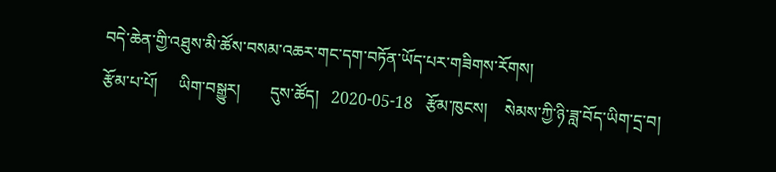བདེ་ཆེན་གྱི་འཐུས་མི་ཚོས་བསམ་འཆར་གང་དག་བཏོན་ཡོད་པར་གཟིགས་རོགས།
རྩོམ་པ་པོ།     ཡིག་བསྒྱུར།       དུས་ཚོད།   2020-05-18   རྩོམ་ཁུངས།    སེམས་ཀྱི་ཉི་ཟླ་བོད་ཡིག་དྲ་བ།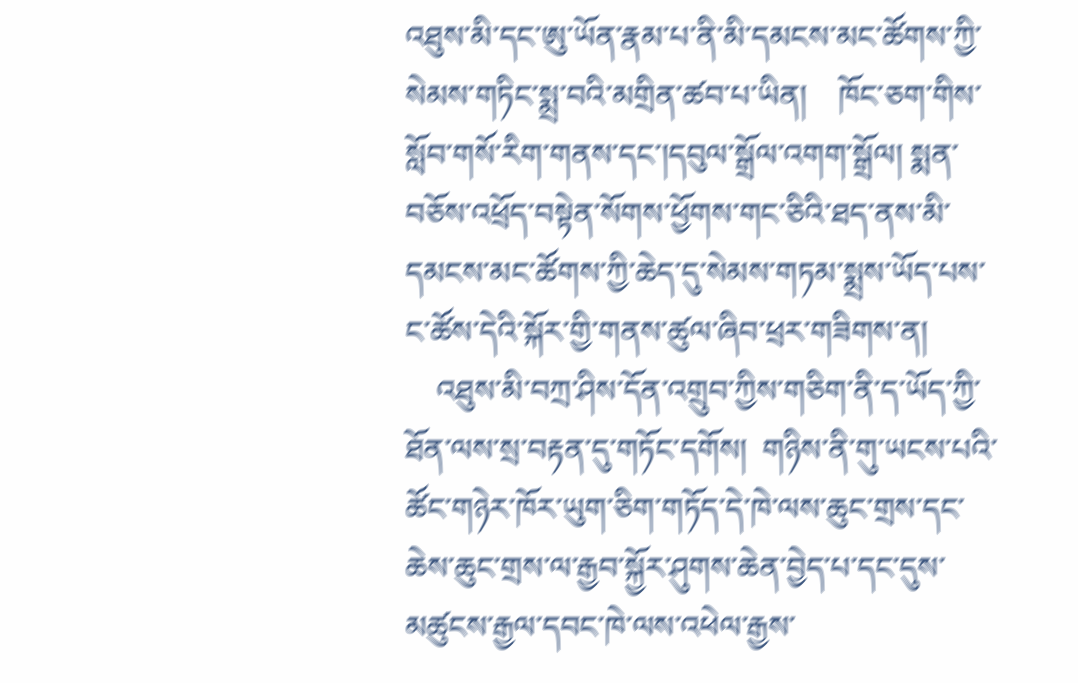འཐུས་མི་དང་ཨུ་ཡོན་རྣམ་པ་ནི་མི་དམངས་མང་ཚོགས་ཀྱི་སེམས་གཏིང་སྨྲ་བའི་མགྲིན་ཚབ་པ་ཡིན།    ཁོང་ཅག་གིས་སློབ་གསོ་རིག་གནས་དང་།དབུལ་སྒྲོལ་འགག་སྒྲོལ། སྨན་བཅོས་འཕྲོད་བསྟེན་སོགས་ཕྱོགས་གང་ཅིའི་ཐད་ནས་མི་དམངས་མང་ཚོགས་ཀྱི་ཆེད་དུ་སེམས་གཏམ་སྨྲས་ཡོད་པས་ང་ཚོས་དེའི་སྐོར་གྱི་གནས་ཚུལ་ཞིབ་ཕྲར་གཟིགས་ན།
    འཐུས་མི་བཀྲ་ཤིས་དོན་འགྲུབ་ཀྱིས་གཅིག་ནི་ད་ཡོད་ཀྱི་ཐོན་ལས་སྲ་བརྟན་དུ་གཏོང་དགོས།  གཉིས་ནི་གུ་ཡངས་པའི་ཚོང་གཉེར་ཁོར་ཡུག་ཅིག་གཏོད་དེ་ཁེ་ལས་ཆུང་གྲས་དང་ཆེས་ཆུང་གྲས་ལ་རྒྱབ་སྐྱོར་ཤུགས་ཆེན་བྱེད་པ་དང་དུས་མཚུངས་རྒྱལ་དབང་ཁེ་ལས་འཕེལ་རྒྱས་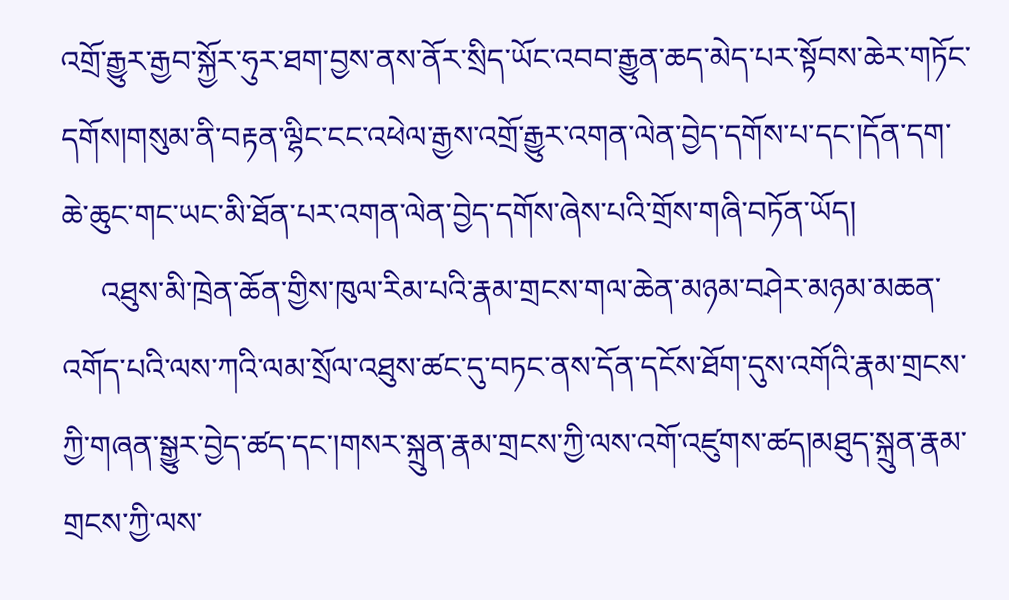འགྲོ་རྒྱུར་རྒྱབ་སྐྱོར་ཧུར་ཐག་བྱས་ནས་ནོར་སྲིད་ཡོང་འབབ་རྒྱུན་ཆད་མེད་པར་སྟོབས་ཆེར་གཏོང་དགོས།གསུམ་ནི་བརྟན་ལྷིང་ངང་འཕེལ་རྒྱས་འགྲོ་རྒྱུར་འགན་ལེན་བྱེད་དགོས་པ་དང་།དོན་དག་ཆེ་ཆུང་གང་ཡང་མི་ཐོན་པར་འགན་ལེན་བྱེད་དགོས་ཞེས་པའི་གྲོས་གཞི་བཏོན་ཡོད།
     འཐུས་མི་ཁྲེན་ཆོན་གྱིས་ཁུལ་རིམ་པའི་རྣམ་གྲངས་གལ་ཆེན་མཉམ་བཤེར་མཉམ་མཆན་འགོད་པའི་ལས་ཀའི་ལམ་སྲོལ་འཐུས་ཚང་དུ་བཏང་ནས་དོན་དངོས་ཐོག་དུས་འགོའི་རྣམ་གྲངས་ཀྱི་གཞན་སྒྱུར་བྱེད་ཚད་དང་།གསར་སྐྲུན་རྣམ་གྲངས་ཀྱི་ལས་འགོ་འཛུགས་ཚད།མཐུད་སྐྲུན་རྣམ་གྲངས་ཀྱི་ལས་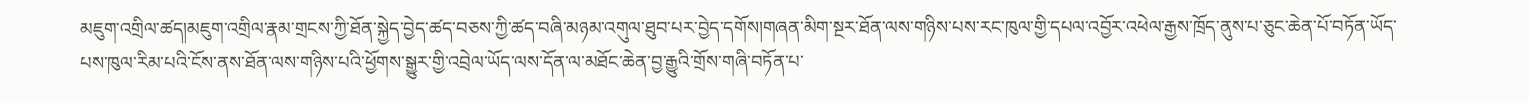མཇུག་འགྲིལ་ཚད།མཇུག་འགྲིལ་རྣམ་གྲངས་ཀྱི་ཐོན་སྐྱེད་བྱེད་ཚད་བཅས་ཀྱི་ཚད་བཞི་མཉམ་འགུལ་ཐུབ་པར་བྱེད་དགོས།གཞན་མིག་སྔར་ཐོན་ལས་གཉིས་པས་རང་ཁུལ་གྱི་དཔལ་འབྱོར་འཕེལ་རྒྱས་ཁྲོད་ནུས་པ་ཅུང་ཆེན་པོ་བཏོན་ཡོད་པས་ཁུལ་རིམ་པའི་ངོས་ནས་ཐོན་ལས་གཉིས་པའི་ཕྱོགས་སྒྱུར་གྱི་འབྲེལ་ཡོད་ལས་དོན་ལ་མཐོང་ཆེན་བྱ་རྒྱུའི་གྲོས་གཞི་བཏོན་པ་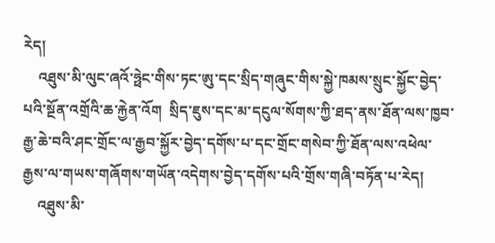རེད།
    འཐུས་མི་ལུང་ཞའོ་ཧྥེང་གིས་ཏང་ཨུ་དང་སྲིད་གཞུང་གིས་སྐྱེ་ཁམས་སྲུང་སྐྱོང་བྱེད་པའི་སྔོན་འགྲོའི་ཆ་རྐྱེན་འོག  སྲིད་ཇུས་དང་མ་དངུལ་སོགས་ཀྱི་ཐད་ནས་ཐོན་ལས་ཁྱབ་རྒྱ་ཆེ་བའི་ཤང་གྲོང་ལ་རྒྱབ་སྐྱོར་བྱེད་དགོས་པ་དང་གྲོང་གསེབ་ཀྱི་ཐོན་ལས་འཕེལ་རྒྱས་ལ་གཡས་གཞོགས་གཡོན་འདེགས་བྱེད་དགོས་པའི་གྲོས་གཞི་བཏོན་པ་རེད།
    འཐུས་མི་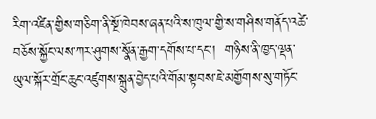རིག་འཛིན་གྱིས་གཅིག་ནི་སྔོ་ཁེབས་ཞན་པའི་ས་ཁུལ་གྱི་ས་གཤིས་གནོད་འཚེ་བཅོས་སྐྱོང་ལས་ཀར་ཤུགས་སྣོན་རྒྱག་དགོས་པ་དང་།  གཉིས་ནི་ཁྱད་ལྡན་ཡུལ་སྐོར་གྲོང་ཆུང་འཛུགས་སྐྲུན་བྱེད་པའི་གོམ་སྟབས་ཇེ་མགྱོགས་སུ་གཏོང་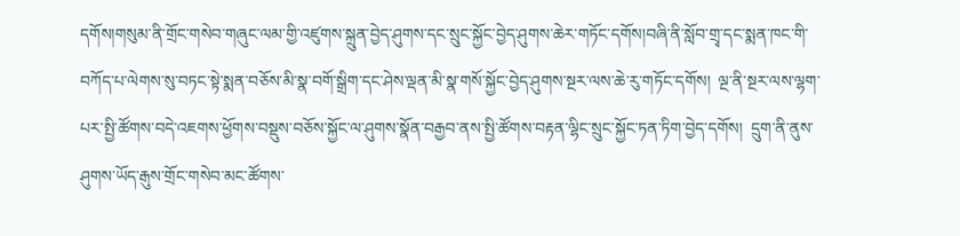དགོས།གསུམ་ནི་གྲོང་གསེབ་གཞུང་ལམ་གྱི་འཛུགས་སྐྲུན་བྱེད་ཤུགས་དང་སྲུང་སྐྱོང་བྱེད་ཤུགས་ཆེར་གཏོང་དགོས།བཞི་ནི་སློབ་གྲྭ་དང་སྨན་ཁང་གི་བཀོད་པ་ལེགས་སུ་བཏང་སྟེ་སྨན་བཅོས་མི་སྣ་བགོ་སྒྲིག་དང་ཤེས་ལྡན་མི་སྣ་གསོ་སྐྱོང་བྱེད་ཤུགས་སྔར་ལས་ཆེ་རུ་གཏོང་དགོས།  ལྔ་ནི་སྔར་ལས་ལྷག་པར་སྤྱི་ཚོགས་བདེ་འཇགས་ཕྱོགས་བསྡུས་བཅོས་སྐྱོང་ལ་ཤུགས་སྣོན་བརྒྱབ་ནས་སྤྱི་ཚོགས་བརྟན་ལྷིང་སྲུང་སྐྱོང་ཏན་ཏིག་བྱེད་དགོས།  དྲུག་ནི་ནུས་ཤུགས་ཡོད་རྒུས་གྲོང་གསེབ་མང་ཚོགས་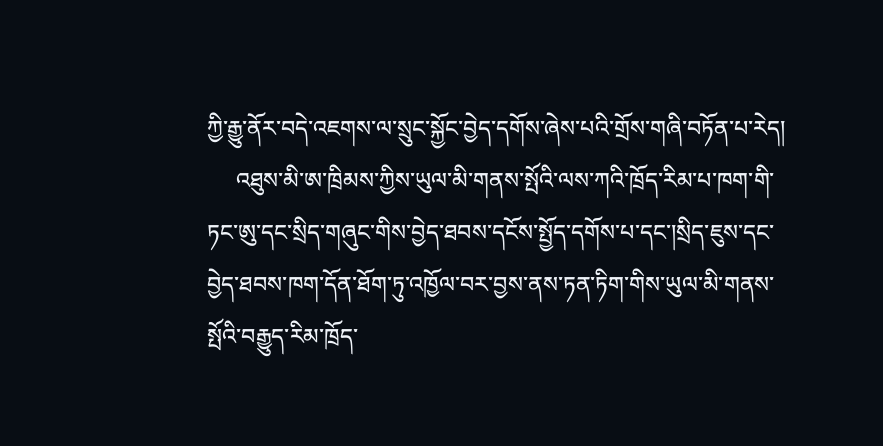ཀྱི་རྒྱུ་ནོར་བདེ་འཇགས་ལ་སྲུང་སྐྱོང་བྱེད་དགོས་ཞེས་པའི་གྲོས་གཞི་བཏོན་པ་རེད།
     འཐུས་མི་ཨ་ཁྲིམས་ཀྱིས་ཡུལ་མི་གནས་སྤོའི་ལས་ཀའི་ཁྲོད་རིམ་པ་ཁག་གི་ཏང་ཨུ་དང་སྲིད་གཞུང་གིས་བྱེད་ཐབས་དངོས་སྤྱོད་དགོས་པ་དང་།སྲིད་ཇུས་དང་བྱེད་ཐབས་ཁག་དོན་ཐོག་ཏུ་འཁྱོལ་བར་བྱས་ནས་ཏན་ཏིག་གིས་ཡུལ་མི་གནས་སྤོའི་བརྒྱུད་རིམ་ཁྲོད་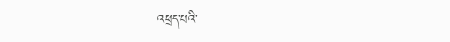འཕྲད་པའི་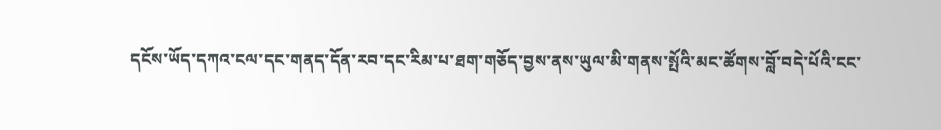དངོས་ཡོད་དཀའ་ངལ་དང་གནད་དོན་རབ་དང་རིམ་པ་ཐག་གཅོད་བྱས་ནས་ཡུལ་མི་གནས་སྤོའི་མང་ཚོགས་བློ་བདེ་པོའི་ངང་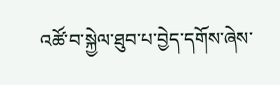འཚོ་བ་སྐྱེལ་ཐུབ་པ་བྱེད་དགོས་ཞེས་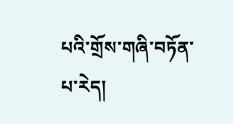པའི་གྲོས་གཞི་བཏོན་པ་རེད།